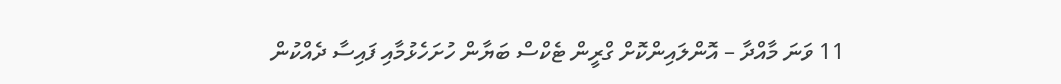11 ވަނަ މާއްދާ – އޮންލައިންކޮށް ގްރީން ޓެކްސް ބަޔާން ހުށަހެޅުމާއި ފައިސާ ދެއްކުން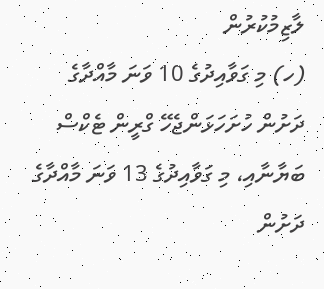ލާޒިމުކުރުން
(ހ) މި ގަވާއިދުގެ 10 ވަނަ މާއްދާގެ ދަށުން ހުށަހަޅަންޖެހޭ ގްރީން ޓެކްސް ބަޔާނާއި، މި ގަވާއިދުގެ 13 ވަނަ މާއްދާގެ ދަށުން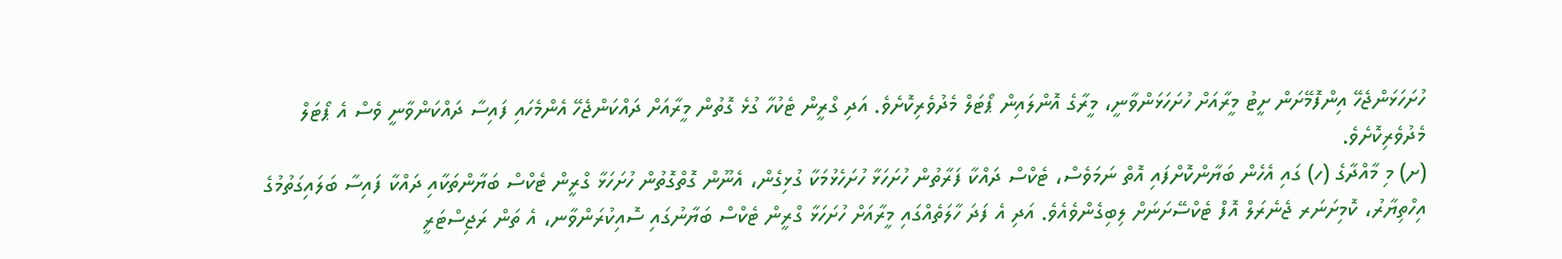ހުށަހަޅަންޖެހޭ އިންފޮމޭށަން ށީޓު މީރާއަށް ހުށަހަޅަންވާނީ، މީރާގެ އޮންލައިން ޕޯޓަލް މެދުވެރިކޮށެވެ. އަދި ގްރީން ޓެކުހާ ގުޅެ ގޮތުން މީރާއަށް ދައްކަންޖެހޭ އެންމެހައި ފައިސާ ދައްކަންވާނީ ވެސް އެ ޕޯޓަލް މެދުވެރިކޮށެވެ.
(ށ) މި މާއްދާގެ (ހ) ގައި އެހެން ބަޔާންކޮށްފައި އޮތް ނަމަވެސް، ޓެކްސް ދައްކާ ފަރާތުން ހުށަހަޅާ ހުށަހެޅުމަކާ ގުޅިގެން، އެނޫން ގޮތްގޮތުން ހުށަހަޅާ ގްރީން ޓެކްސް ބަޔާންތަކާއި ދައްކާ ފައިސާ ބަލައިގަތުމުގެ އިހްތިޔާރު، ކޮމިށަނަރ ޖެނެރަލް އޮފް ޓެކްސޭށަނަށް ލިބިގެންވެއެވެ. އަދި އެ ފަދަ ހާލަތެއްގައި މީރާއަށް ހުށަހަޅާ ގްރީން ޓެކްސް ބަޔާނުގައި ސޮއިކުރަންވާނ، އެ ތަން ރަޖިސްޓަރީ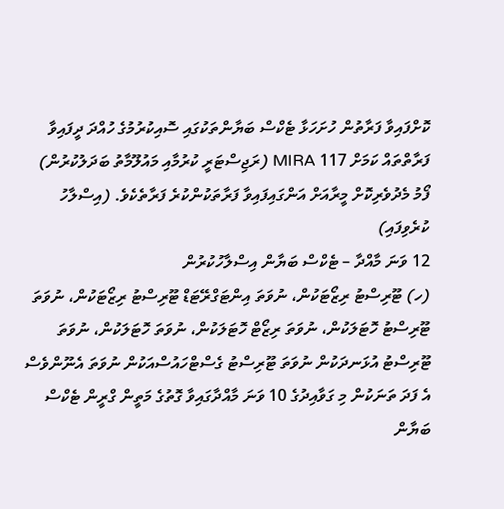ކޮށްފައިވާ ފަރާތުން ހުށަހަޅާ ޓެކްސް ބަޔާންތަކުގައި ސޮއިކުރުމުގެ ހުއްދަ ދީފައިވާ ފަރާތްތައް ކަމަށް 117 MIRA (ރަޖިސްޓަރީ ކުރުމާއި މައުލޫމާތު ބަދަލުކުރުން) ފޯމު މެދުވެރިކޮށް މީރާއަށް އަންގައިފައިވާ ފަރާތަކުންކުރެ ފަރާތެކެވެ. (އިސްލާހު ކުރެވިފައި)
12 ވަނަ މާއްދާ – ޓެކްސް ބަޔާން އިސްލާހުކުރުން
(ހ) ޓޫރިސްޓު ރިޒޯޓަކުން، ނުވަތަ އިންޓަގްރޭޓަޑް ޓޫރިސްޓު ރިޒޯޓަކުން، ނުވަތަ ޓޫރިސްޓު ހޮޓަލަކުން، ނުވަތަ ރިޒޯޓް ހޮޓަލަކުން، ނުވަތަ ހޮޓަލަކުން، ނުވަތަ ޓޫރިސްޓު އުޅަނދަކުން ނުވަތަ ޓޫރިސްޓު ގެސްޓްހައުސްއަކުން ނުވަތަ އެނޫންވެސް އެ ފަދަ ތަނަކުން މި ގަވާއިދުގެ 10 ވަނަ މާއްދާގައިވާ ގޮތުގެ މަތީން ގްރީން ޓެކްސް ބަޔާން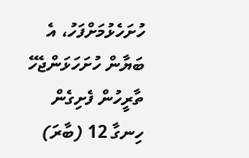ހުށަހެޅުމަށްފަހު، އެ ބަޔާން ހުށަހަޅަންޖެހޭ ތާރީހުން ފެށިގެން ހިނގާ 12 (ބާރަ)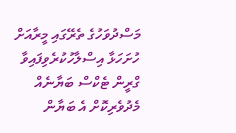މަސްދުވަހުގެ ތެރޭގައި މީރާއަށް ހުށަހަޅާ އިސްލާހުކުރެވިފައިވާ ގްރީން ޓެކްސް ބަޔާނެއް މެދުވެރިކޮށް އެ ބަޔާން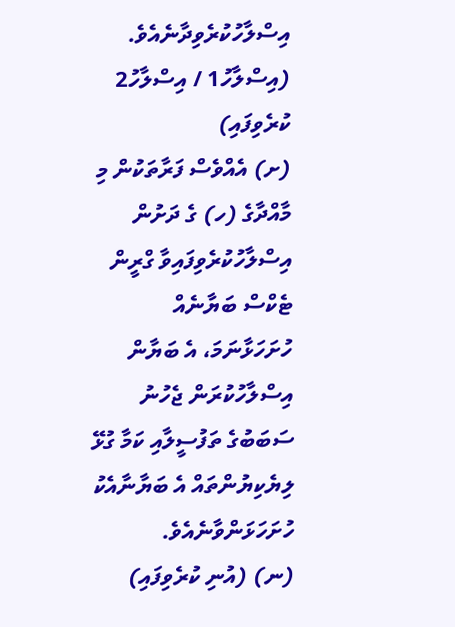އިސްލާހުކުރެވިދާނެއެވެ. (އިސްލާހު1 / އިސްލާހު2 ކުރެވިފައި)
(ށ) އެއްވެސް ފަރާތަކުން މި މާއްދާގެ (ހ) ގެ ދަށުން އިސްލާހުކުރެވިފައިވާ ގްރީން ޓެކްސް ބަޔާނެއް ހުށަހަޅާނަމަ، އެ ބަޔާން އިސްލާހުކުރަން ޖެހުނު ސަބަބުގެ ތަފުސީލާއި ކަމާ ގުޅޭ ލިޔެކިޔުންތައް އެ ބަޔާނާއެކު ހުށަހަޅަންވާނެއެވެ.
(ނ) (އުނި ކުރެވިފައި)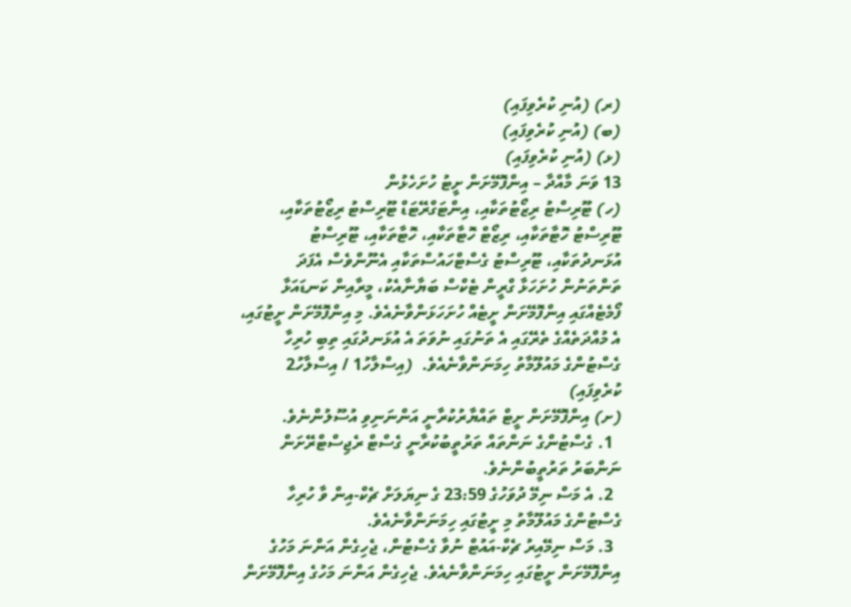(ރ) (އުނި ކުރެވިފައި)
(ބ) (އުނި ކުރެވިފައި)
(ޅ) (އުނި ކުރެވިފައި)
13 ވަނަ މާއްދާ – އިންފޮމޭށަން ށީޓު ހުށަހެޅުން
(ހ) ޓޫރިސްޓު ރިޒޯޓުތަކާއި، އިންޓަގްރޭޓަޑް ޓޫރިސްޓު ރިޒޯޓުތަކާއި، ޓޫރިސްޓު ހޮޓާތަކާއި، ރިޒޯޓް ހޮޓާތަކާއި، ހޮޓާތަކާއި، ޓޫރިސްޓު އުޅަނދުތަކާއި، ޓޫރިސްޓު ގެސްޓްހައުސްތަކާއި އެނޫންވެސް އެފަދަ ތަންތަނުން ހުށަހަޅާ ގްރީން ޓެކްސް ބަޔާނާއެކު، މީރާއިން ކަނޑައަޅާ ފޯމެޓެއްގައި އިންފޮމޭށަން ށީޓެއް ހުށަހަޅަންވާނެއެވެ. މި އިންފޮމޭށަން ށީޓުގައި، އެ މުއްދަތެއްގެ ތެރޭގައި އެ ތަނުގައި ނުވަތަ އެ އުޅަނދުގައި ތިބި ހުރިހާ ގެސްޓުންގެ މައުލޫމާތު ހިމަނަންވާނެއެވެ.  (އިސްލާހު1 / އިސްލާހު2 ކުރެވިފައި)
(ށ) އިންފޮމޭށަން ށީޓް ތައްޔާރުކުރާނީ އަންނަނިވި އުސޫލުންނެވެ.
  1. ގެސްޓުންގެ ނަންތައް ތަރުތީބުކުރާނީ ގެސްޓް ރެޖިސްޓްރޭށަން ނަންބަރު ތަރުތީބުންނެވެ.
  2. އެ މަސް ނިމޭ ދުވަހުގެ 23:59 ގެ ނިޔަލަށް ޗެކް-އިން ވާ ހުރިހާ ގެސްޓުންގެ މައުލޫމާތު މި ށީޓުގައި ހިމަނަންވާނެއެވެ.
  3. މަސް ނިމޭއިރު ޗެކް-އައުޓް ނުވާ ގެސްޓުން، ޖެހިގެން އަންނަ މަހުގެ އިންފޮމޭށަން ށީޓުގައި ހިމަނަންވާނެއެވެ. ޖެހިގެން އަންނަ މަހުގެ އިންފޮމޭށަން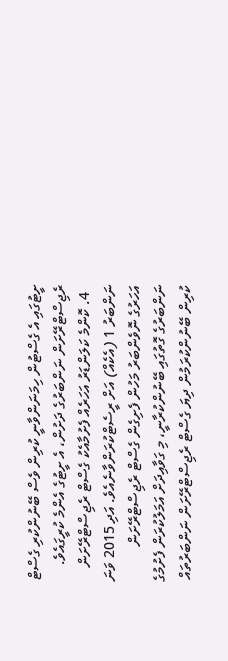ށީޓުގައި އެ ގެސްޓުން ހިމަނަންވާނީ ކުރިން ވެސް ބޭނުންކުރި ގެސްޓް ރެޖިސްޓްރޭށަން ނަންބަރުގެ ދަށުން، އެ ށީޓުގެ އެންމެ ކުރީގައެވެ.
  4. ކޮންމެ ކަލަންޑަރު އަހަރެއް ފެށުމާއެކު ގެސްޓް ރެޖިސްޓްރޭށަން ނަންބަރު 1 (އެކެއް) އަށް ރީސެޓްކުރަންވާނެއެވެ. އަދި 2015 ވަނަ އަހަރުގެ ނޮވެންބަރު މަހުން ފެށިގެން ގެސްޓް ރެޖިސްޓްރޭށަން ނަންބަރުގެ ގޮތުގައި ބޭނުންކުރާނީ، މި ގަވާއިދަށް އަމަލުކުރަން ފެށުމުގެ ކުރިން ބޭނުންކުރަމުން ދިޔަ ގެސްޓް ރެޖިސްޓްރޭށަން ނަންބަރުތައް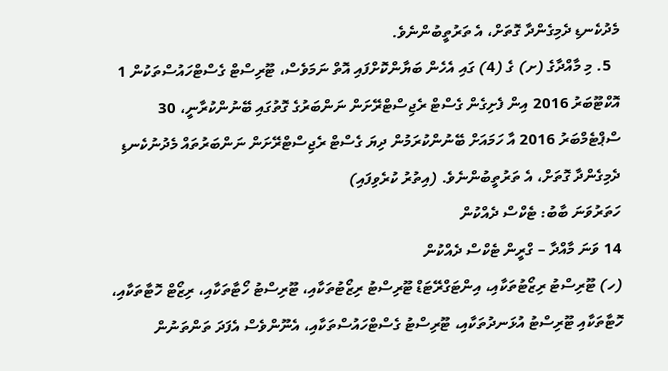މެދުކެނޑި ދެމިގެންދާ ގޮތަށް، އެ ތަރުތީބުންނެވެ.
  5. މި މާއްދާގެ (ށ) ގެ (4) ގައި އެހެން ބަޔާންކޮށްފައި އޮތް ނަމަވެސް، ޓޫރިސްޓް ގެސްޓްހައުސްތަކުން 1 އޮކްޓޫބަރު 2016 އިން ފެށިގެން ގެސްޓް ރެޖިސްޓްރޭށަން ނަންބަރުގެ ގޮތުގައި ބޭނުންކުރާނީ، 30 ސްޕްޓެމްބަރު 2016 އާ ހަމައަށް ބޭނުންކުރަމުން ދިޔަ ގެސްޓް ރެޖިސްޓްރޭށަން ނަންބަރުތައް މެދުނުކެނޑި ދެމިގެންދާ ގޮތަށް، އެ ތަރުތީބުންނެވެ. (އިތުރު ކުރެވިފައި)
ހަތަރުވަނަ ބާބު: ޓެކްސް ދެއްކުން
14 ވަނަ މާއްދާ – ގްރީން ޓެކްސް ދެއްކުން
(ހ) ޓޫރިސްޓު ރިޒޯޓުތަކާއި، އިންޓަގްރޭޓަޑް ޓޫރިސްޓު ރިޒޯޓުތަކާއި، ޓޫރިސްޓު ހޯޓާތަކާއި، ރިޒޯޓް ހޮޓާތަކާއި، ހޮޓާތަކާއި ޓޫރިސްޓު އުޅަނދުތަކާއި، ޓޫރިސްޓު ގެސްޓްހައުސްތަކާއި، އެނޫންވެސް އެފަދަ ތަންތަނުން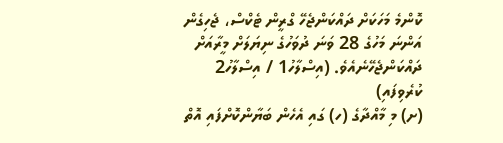ކޮންމެ މަހަކަށް ދައްކަންޖެހޭ ގްރީން ޓެކްސް، ޖެހިގެން އަންނަ މަހުގެ 28 ވަނަ ދުވަހުގެ ނިޔަލަށް މީރާއަށް ދައްކަންޖެހޭނެއެވެ. (އިސްލާހު1 / އިސްލާހު2 ކުރެވިފައި)
(ށ) މި މާއްދާގެ (ހ) ގައި އެހެން ބަޔާންކޮށްފައި އޮތް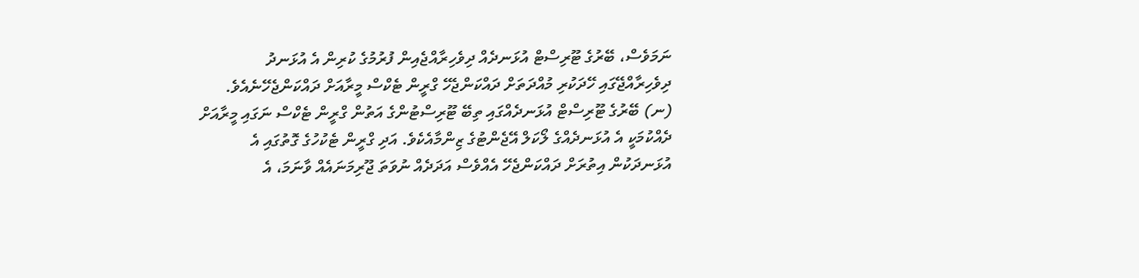ނަމަވެސް، ބޭރުގެ ޓޫރިސްޓް އުޅަނދެއް ދިވެހިރާއްޖެއިން ފުރުމުގެ ކުރިން އެ އުޅަނދު ދިވެހިރާއްޖޭގައި ހޭދަކުރި މުއްދަތަށް ދައްކަންޖެހޭ ގްރީން ޓެކްސް މީރާއަށް ދައްކަންޖެހޭނެއެވެ.
(ނ) ބޭރުގެ ޓޫރިސްޓް އުޅަނދެއްގައި ތިބޭ ޓޫރިސްޓުންގެ އަތުން ގްރީން ޓެކްސް ނަގައި މީރާއަށް ދެއްކުމަކީ އެ އުޅަނދެއްގެ ލޯކަލް އޭޖެންޓުގެ ޒިންމާއެކެވެ. އަދި ގްރީން ޓެކުހުގެ ގޮތުގައި އެ އުޅަނދަކުން އިތުރަށް ދައްކަންޖެހޭ އެއްވެސް އަދަދެއް ނުވަތަ ޖޫރިމަނައެއް ވާނަމަ، އެ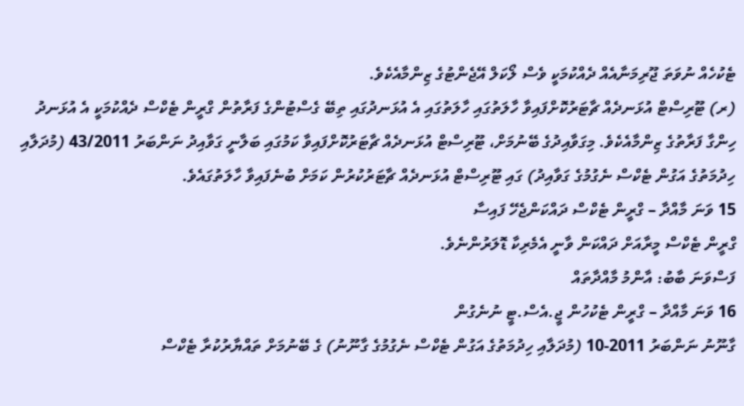ޓެކުހެއް ނުވަތަ ޖޫރިމަނާއެއް ދެއްކުމަކީ ވެސް ލޯކަލް އޭޖެންޓުގެ ޒިންމާއެކެވެ.
(ރ) ޓޫރިސްޓް އުޅަނދެއް ޗާޓަރުކޮށްފައިވާ ހާލަތުގައި ހާލަތުގައި އެ އުޅަނދުގައި ތިބޭ ގެސްޓުންގެ ފަރާތުން ގްރީން ޓެކްސް ދެއްކުމަކީ އެ އުޅަނދު ހިންގާ ފަރާތުގެ ޒިންމާއެކެވެ. މިގަވާއިދުގެ ބޭނުމަށް، ޓޫރިސްޓް އުޅަނދެއް ޗާޓަރުކޮށްފައިވާ ކަމުގައި ބަލާނީ ގަވާއިދު ނަންބަރު 43/2011 (މުދަލާއި ހިދުމަތުގެ އަގުން ޓެކްސް ނެގުމުގެ ގަވާއިދު) ގައި ޓޫރިސްޓް އުޅަނދެއް ޗާޓަރުކުރުން ކަމަށް ބުނެފައިވާ ހާލަތުގައެވެ.
15 ވަނަ މާއްދާ – ގްރީން ޓެކްސް ދައްކަންޖެހޭ ފައިސާ
ގްރީން ޓެކްސް މީރާއަށް ދައްކަން ވާނީ އެމެރިކާ ޑޮލަރުންނެވެ.
ފަސްވަނަ ބާބު: އާންމު މާއްދާތައް
16 ވަނަ މާއްދާ – ގްރީން ޓެކުހުން ޖީ.އެސް.ޓީ ނުނެގުން
ގާނޫނު ނަންބަރު 2011-10 (މުދަލާއި ހިދުމަތުގެ އަގުން ޓެކްސް ނެގުމުގެ ގާނޫނު) ގެ ބޭނުމަށް ތައްޔާރުކުރާ ޓެކްސް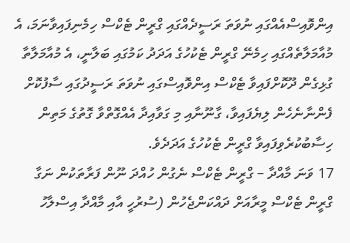އިންވޮއިސްއެއްގައި ނުވަތަ ރަސީދެއްގައި ގްރީން ޓެކްސް ހިމެނިފައިވާނަމަ، އެ މުއާމަލާތެއްގައި ހިމެނޭ ގްރީން ޓެކުހުގެ އަދަދު ކަމުގައި ބަލާނީ، އެ މުއާމަލާތާ ގުޅިގެން ދޫކޮށްފައިވާ ޓެކްސް އިންވޮއިސްގައި ނުވަތަ ރަސީދުގައި ސާފުކޮށް ފެންނާނެހެން ލިޔެފައިވާ، ގާނޫނާއި މި ގަވާއިދާ އެއްގޮތްވާ ގޮތުގެ މަތިން ހިސާބުކުރެވިފައިވާ ގްރީން ޓެކުހުގެ އަދަދެވެ.
17 ވަނަ މާއްދާ – ގްރީން ޓެކްސް ނެގުން ހުއްދަ ނޫން ފަރާތަކުން ނަގާ ގްރީން ޓެކްސް މީރާއަށް ދައްކަންޖެހުން (ސުރުހީ އާއި މާއްދާ އިސްލާހު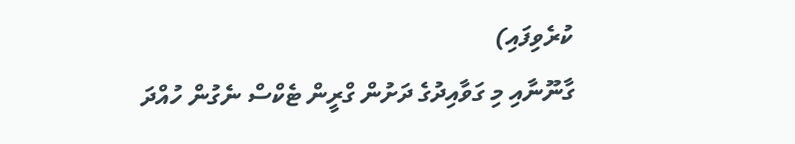ކުރެވިފައި)
ގާނޫނާއި މި ގަވާއިދުގެ ދަށުން ގްރީން ޓެކްސް ނެގުން ހުއްދަ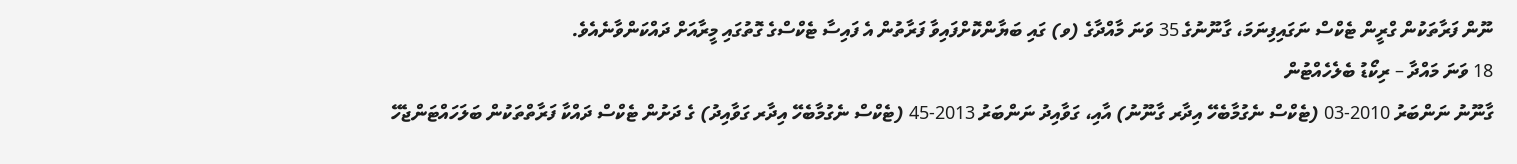ނޫން ފަރާތަކުން ގްރީން ޓެކްސް ނަގައިފިނަމަ، ގާނޫނުގެ 35 ވަނަ މާއްދާގެ (ވ) ގައި ބަޔާންކޮށްފައިވާ ފަރާތުން އެ ފައިސާ ޓެކްސްގެ ގޮތުގައި މީރާއަށް ދައްކަންވާނެއެވެ.
18 ވަނަ މައްދާ – ރިކޯޑު ބެލެހެއްޓުން
ގާނޫނު ނަންބަރު 2010-03 (ޓެކްސް ނެގުމާބެހޭ އިދާރ ގާނޫނު) އާއި، ގަވާއިދު ނަންބަރު 2013-45 (ޓެކްސް ނެގުމާބެހޭ އިދާރ ގަވާއިދު) ގެ ދަށުން ޓެކްސް ދައްކާ ފަރާތްތަކުން ބަލަހައްޓަންޖެހޭ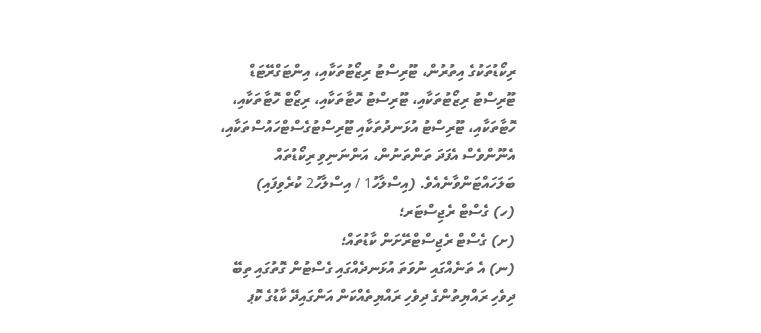ރިކޯޑުތަކުގެ އިތުރުން، ޓޫރިސްޓު ރިޒޯޓުތަކާއި، އިންޓަގްރޭޓަޑް ޓޫރިސްޓު ރިޒޯޓުތަކާއި، ޓޫރިސްޓު ހޮޓާތަކާއި، ރިޒޯޓް ހޮޓާތަކާއި، ހޮޓާތަކާއި، ޓޫރިސްޓު އުޅަނދުތަކާއި ޓޫރިސްޓުގެސްޓްހައުސްތަކާއި، އެނޫންވެސް އެފަދަ ތަންތަނުން، އަންނަނިވި ރިކޯޑުތައް ބަލަހައްޓަންވާނެއެވެ. (އިސްލާހު1 / އިސްލާހު2 ކުރެވިފައި)
(ހ) ގެސްޓް ރެޖިސްޓަރ؛
(ށ) ގެސްޓް ރެޖިސްޓްރޭށަން ކާޑުތައް؛
(ނ) އެ ތަނެއްގައި ނުވަތަ އުޅަނދެއްގައި ގެސްޓުން ގޮތުގައި ތިބޭ ދިވެހި ރައްޔިތުންގެ ދިވެހި ރައްޔިތެއްކަން އަންގައިދޭ ކާޑުގެ ކޮޕ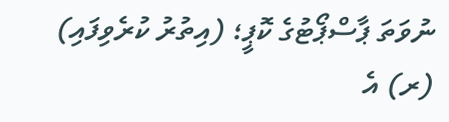ނުވަތަ ޕާސްޕޯޓުގެ ކޮޕީ؛ (އިތުރު ކުރެވިފައި)
(ރ) އެ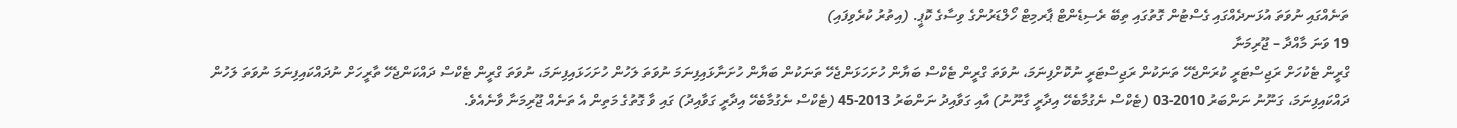ތަނެއްގައި ނުވަތަ އުޅަނދެއްގައި ގެސްޓުން ގޮތުގައި ތިބޭ ރެސިޑެންޓް ޕާރމިޓް ހޯލްޑަރުންގެ ވިސާގެ ކޮޕީ. (އިތުރު ކުރެވިފައި)
19 ވަނަ މާއްދާ – ޖޫރިމަނާ
ގްރީން ޓެކުހަށް ރަޖިސްޓަރީ ކުރަންޖެހޭ ތަނަކުން ރަޖިސްޓަރީ ނުކޮށްފިނަމަ، ނުވަތަ ގްރީން ޓެކްސް ބަޔާން ހުށަހަޅަންޖެހޭ ތަނަކުން ބަޔާން ހުށަނާޅައިފިނަމަ ނުވަތަ ލަހުން ހުށަހަޅައިފިނަމަ، ނުވަތަ ގްރީން ޓެކްސް ދައްކަންޖެހޭ ތާރީހަށް ނުދައްކައިފިނަމަ ނުވަތަ ލަހުން ދައްކައިފިނަމަ، ގަނޫނު ނަންބަރު 2010-03 (ޓެކްސް ނެގުމާބެހޭ އިދާރީ ގާނޫނު) އާއި ގަވާއިދު ނަންބަރު 2013-45 (ޓެކްސް ނެގުމާބެހޭ އިދާރީ ގަވާއިދު) ގައި ވާ ގޮތުގެ މަތިން އެ ތަނެއް ޖޫރިމަނާ ވާނެއެވެ.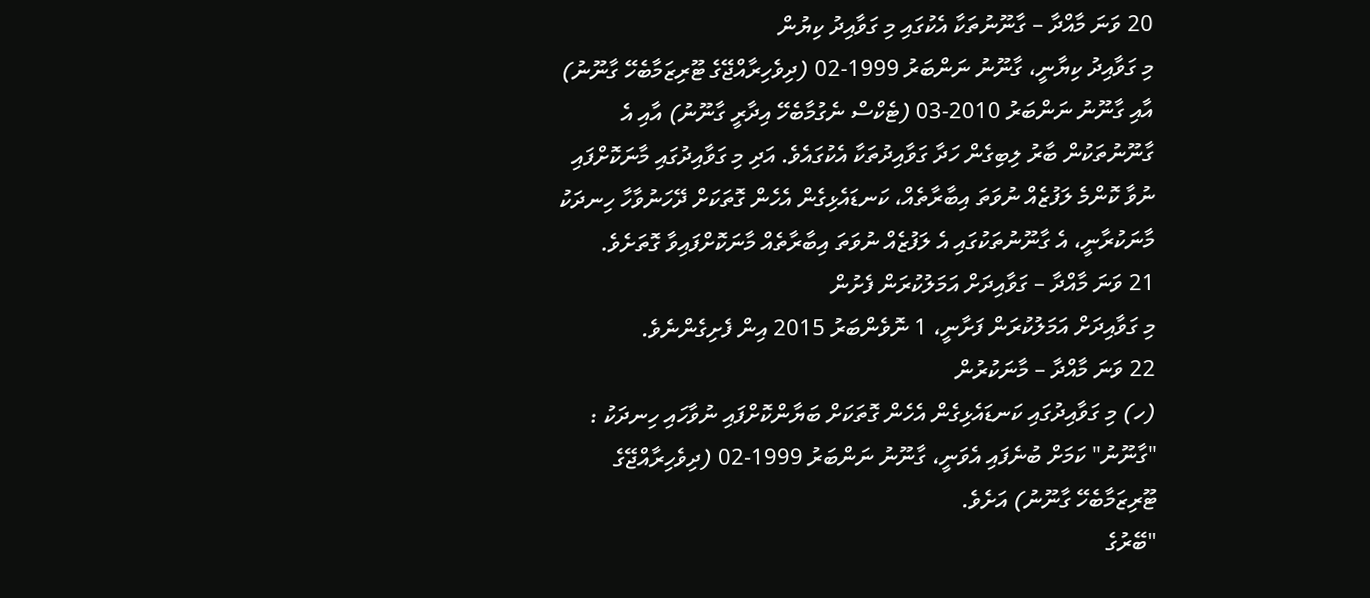20 ވަނަ މާއްދާ – ގާނޫނުތަކާ އެކުގައި މި ގަވާއިދު ކިޔުން
މި ގަވާއިދު ކިޔާނީ، ގާނޫނު ނަންބަރު 1999-02 (ދިވެހިރާއްޖޭގެ ޓޫރިޒަމާބެހޭ ގާނޫނު) އާއި ގާނޫނު ނަންބަރު 2010-03 (ޓެކްސް ނެގުމާބެހޭ އިދާރީ ގާނޫނު) އާއި އެ ގާނޫނުތަކުން ބާރު ލިބިގެން ހަދާ ގަވާއިދުތަކާ އެކުގައެވެ. އަދި މި ގަވާއިދުގައި މާނަކޮށްފައި ނުވާ ކޮންމެ ލަފުޒެއް ނުވަތަ އިބާރާތެއް، ކަނޑައެޅިގެން އެހެން ގޮތަކަށް ދޭހަނުވާހާ ހިނދަކު މާނަކުރާނީ، އެ ގާނޫނުތަކުގައި އެ ލަފުޒެއް ނުވަތަ އިބާރާތެއް މާނަކޮށްފައިވާ ގޮތަށެވެ.
21 ވަނަ މާއްދާ – ގަވާއިދަށް އަމަލުކުރަން ފެށުން
މި ގަވާއިދަށް އަމަލުކުރަން ފަށާނީ، 1 ނޮވެންބަރު 2015 އިން ފެށިގެންނެވެ.
22 ވަނަ މާއްދާ – މާނަކުރުން
(ހ) މި ގަވާއިދުގައި ކަނޑައެޅިގެން އެހެން ގޮތަކަށް ބަޔާންކޮށްފައި ނުވާހައި ހިނދަކު :
"ގާނޫނު" ކަމަށް ބުނެފައި އެވަނީ، ގާނޫނު ނަންބަރު 1999-02 (ދިވެހިރާއްޖޭގެ ޓޫރިޒަމާބެހޭ ގާނޫނު) އަށެވެ.
"ބޭރުގެ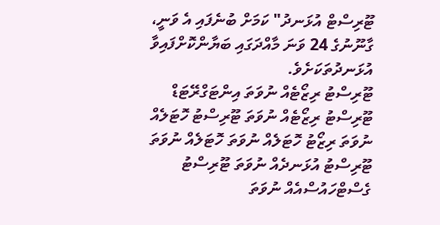ޓޫރިސްޓް އުޅަނދު" ކަމަށް ބުނެފައި އެ ވަނީ، ގާނޫނުގެ 24 ވަނަ މާއްދަގައި ބަޔާންކޮށްފައިވާ އުޅަނދުތަކަށެވެ.
ޓޫރިސްޓު ރިޒޯޓެއް ނުވަތަ އިންޓަގްރޭޓަޑް ޓޫރިސްޓު ރިޒޯޓެއް ނުވަތަ ޓޫރިސްޓު ހޮޓަލެއް ނުވަތަ ރިޒޯޓު ހޮޓަލެއް ނުވަތަ ހޮޓަލެއް ނުވަތަ ޓޫރިސްޓު އުޅަނދެއް ނުވަތަ ޓޫރިސްޓު ގެސްޓްހައުސްއެއް ނުވަތަ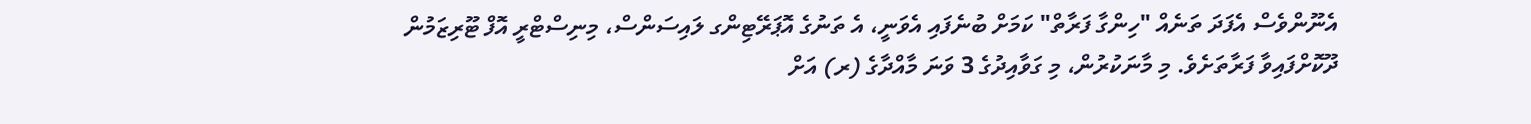އެނޫންވެސް އެފަދަ ތަނެއް "ހިންގާ ފަރާތް" ކަމަށް ބުނެފައި އެވަނީ، އެ ތަނުގެ އޮޕަރޭޓިންގ ލައިސަންސް، މިނިސްޓްރީ އޮފް ޓޫރިޒަމުން ދޫކޮށްފައިވާ ފަރާތަށެވެ. މި މާނަކުރުން، މި ގަވާއިދުގެ 3 ވަނަ މާއްދާގެ (ރ) އަށް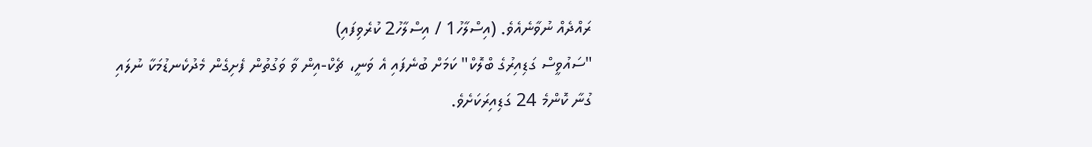ރައްދެއް ނުވާނެއެވެ. (އިސްލާހު1 / އިސްލާހު2 ކުރެވިފައި)
"ސައުވީސް ގަޑިއިރުގެ ބްލޮކް" ކަމަށް ބުނެފައި އެ ވަނީ، ޗެކް-އިން ވާ ވަގުތުން ފެށިގެން މެދުކެނޑުމަކާ ނުލައި ގުނާ ކޮންމެ 24 ގަޑިއިރަކަށެވެ.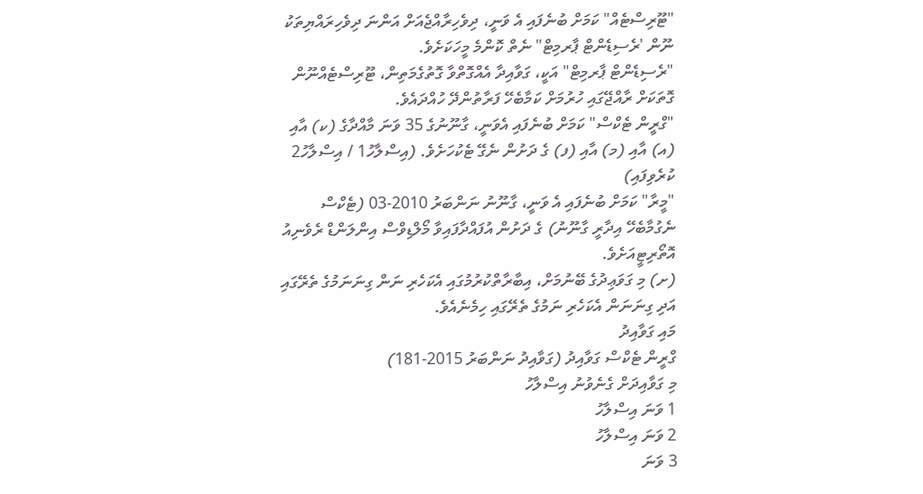"ޓޫރިސްޓެއް" ކަމަށް ބުނެފައި އެ ވަނީ، ދިވެހިރާއްޖެއަށް އަންނަ ދިވެހިރައްޔިތަކު ނޫން 'ރެސިޑެންޓް ޕާރމިޓް" ނެތް ކޮންމެ މީހަކަށެވެ.
"ރެސިޑެންޓް ޕާރމިޓް" އަކީ، ގަވާއިދާ އެއްގޮތްވާ ގޮތުގެމަތިން، ޓޫރިސްޓެއްނޫން ގޮތަކަށް ރާއްޖޭގައި ހުރުމަށް ކަމާބެހޭ ފަރާތުންދޭ ހުއްދައެވެ.
"ގްރީން ޓެކްސް" ކަމަށް ބުނެފައި އެވަނީ، ގާނޫނުގެ 35 ވަނަ މާއްދާގެ (ކ) އާއި (އ) އާއި (މ) އާއި (ފ) ގެ ދަށުން ނެގޭ ޓެކުހަށެވެ. (އިސްލާހު1 / އިސްލާހު2 ކުރެވިފައި)
"މީރާ" ކަމަށް ބުނެފައި އެ ވަނީ، ގާނޫނު ނަންބަރު 2010-03 (ޓެކްސް ނެގުމާބެހޭ އިދާރީ ގާނޫނު) ގެ ދަށުން އުފައްދާފައިވާ މޯލްޑިވްސް އިންލަންޑް ރެވެނިއު އޮތޯރިޓީއަށެވެ.
(ށ) މި ގަވަޢިދުގެ ބޭނުމަށް، އިބާރާތްކުރުމުގައި އެކަހެރި ނަން ގިނަނަމުގެ ތެރޭގައި އަދި ގިނަނަން އެކަހެރި ނަމުގެ ތެރޭގައި ހިމެނެއެވެ.
މައި ގަވާއިދު
ގްރީން ޓެކްސް ގަވާއިދު (ގަވާއިދު ނަންބަރު 2015-181)
މި ގަވާއިދަށް ގެނެވުނު އިސްލާހު
1 ވަނަ އިސްލާހު
2 ވަނަ އިސްލާހު
3 ވަނަ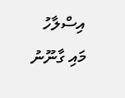އިސްލާހު
މައި ގާނޫނު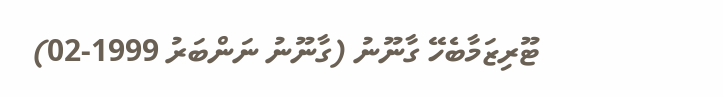ޓޫރިޒަމާބެހޭ ގާނޫނު (ގާނޫނު ނަންބަރު 1999-02)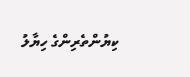ކިޔުންތެރިންގެ ހިޔާލު